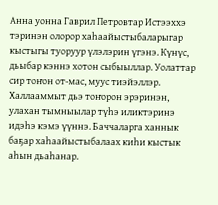Анна уонна Гаврил Петровтар Истээххэ тэринэн олорор хаһаайыстыбаларыгар кыстыгы туоруур үлэлэрин үгэнэ. Күнүс, дьыбар кэннэ хотон сыбыыллар. Уолаттар сир тоҥон от-мас, муус тиэйэллэр.
Халлааммыт дьэ тоҥорон эрэринэн, улахан тымныылар түһэ иликтэринэ идэһэ кэмэ үүннэ. Баччаларга ханнык баҕар хаһаайыстыбалаах киһи кыстык аһын дьаһанар.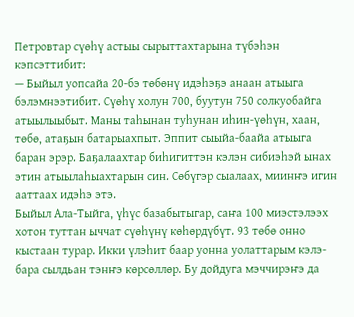Петровтар сүөһү астыы сырыттахтарына түбэһэн кэпсэттибит:
— Быйыл уопсайа 20-бэ төбөнү идэһэҕэ анаан атыыга бэлэмнээтибит. Сүөһү холун 700, буутун 750 солкуобайга атыылыыбыт. Маны таһынан туһунан иһин-үөһүн, хаан, төбө, атаҕын батарыахпыт. Эппит сыыйа-баайа атыыга баран эрэр. Баҕалаахтар биһигиттэн кэлэн сибиэһэй ынах этин атыылаһыахтарын син. Сөбүгэр сыалаах, миинҥэ игин ааттаах идэһэ этэ.
Быйыл Ала-Тыйга, үһүс базабытыгар, саҥа 100 миэстэлээх хотон туттан ыччат сүөһүнү көһөрдүбүт. 93 төбө онно кыстаан турар. Икки үлэһит баар уонна уолаттарым кэлэ-бара сылдьан тэнҥэ көрсөллөр. Бу дойдуга мэччирэҥэ да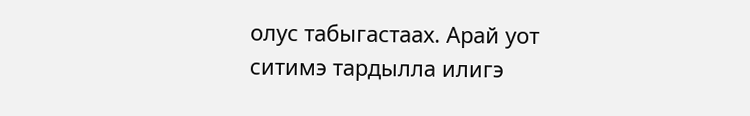олус табыгастаах. Арай уот ситимэ тардылла илигэ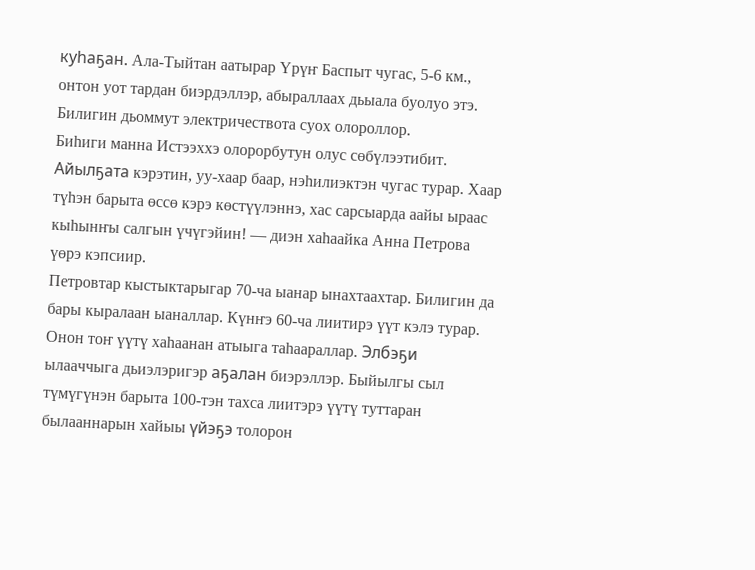куһаҕан. Ала-Тыйтан аатырар Үрүҥ Баспыт чугас, 5-6 км., онтон уот тардан биэрдэллэр, абыраллаах дьыала буолуо этэ. Билигин дьоммут электричествота суох олороллор.
Биһиги манна Истээххэ олорорбутун олус сөбүлээтибит. Айылҕата кэрэтин, уу-хаар баар, нэһилиэктэн чугас турар. Хаар түһэн барыта өссө кэрэ көстүүлэннэ, хас сарсыарда аайы ыраас кыһынҥы салгын үчүгэйин! — диэн хаһаайка Анна Петрова үөрэ кэпсиир.
Петровтар кыстыктарыгар 70-ча ыанар ынахтаахтар. Билигин да бары кыралаан ыаналлар. Күнҥэ 60-ча лиитирэ үүт кэлэ турар. Онон тоҥ үүтү хаһаанан атыыга таһаараллар. Элбэҕи ылааччыга дьиэлэригэр аҕалан биэрэллэр. Быйылгы сыл түмүгүнэн барыта 100-тэн тахса лиитэрэ үүтү туттаран былааннарын хайыы үйэҕэ толорон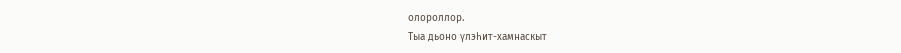олороллор.
Тыа дьоно үлэһит-хамнаскыт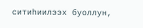ситиһиилээх буоллун,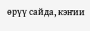өрүү сайда, кэҥии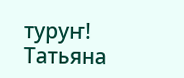туруҥ!
Татьяна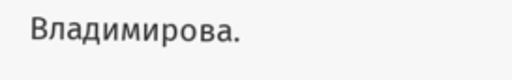Владимирова.